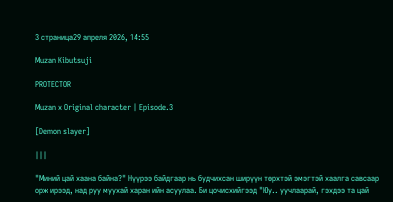3 страница29 апреля 2026, 14:55

Muzan Kibutsuji

PROTECTOR

Muzan x Original character | Episode.3

[Demon slayer]

|||

"Миний цай хаана байна?" Нүүрээ байдгаар нь будчихсан ширүүн төрхтэй эмэгтэй хаалга савсаар орж ирээд, над руу муухай харан ийн асуулаа. Би цочисхийгээд "Юу.. уучлаарай, гэхдээ та цай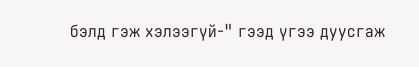бэлд гэж хэлээгүй-" гээд үгээ дуусгаж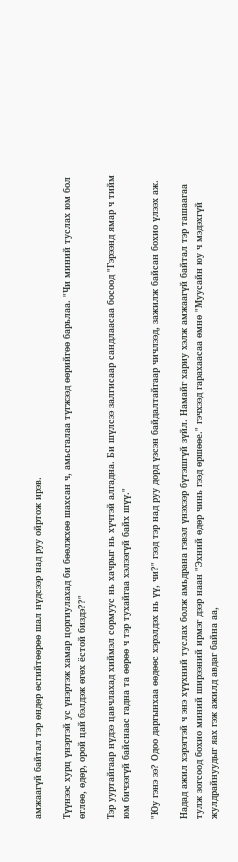амжаагүй байтал тэр өндөр өсгийтөөрөө шал нүдсээр над руу ойртож ирэв.

Түүнээс хурц үнэртэй ус үнэртэж хамар цоргиулахад би бөөлжхөө шахсан ч, амьсгалаа түгжээд өөрийгөө барьлаа. "Чи миний туслах юм бол өглөө, өдөр, орой цай бэлдэж өгөх ёстой биздэ??"

Тэр ууртайгаар нүдээ цавчлахад хиймэл сормуус нь хачрыг нь хүчтэй алгадна. Би шүлсээ залгисаар сандлаасаа босоод "Гэрээнд ямар ч тийм юм бичээгүй байснаас гадна та өөрөө ч тэр тухайгаа хэлээгүй байх шүү."

"Юу гэнэ ээ? Одоо даргынхаа өөдөөс хэрэлдэх нь үү, чи?" гээд тэр над руу дорд үзсэн байдалтайгаар чичлээд, зажилж байсан бохио үлээх аж.

Надад ажил хэрэгтэй ч энэ хүүхний туслах болж амьдрана гэвэл үнэхээр бүтэшгүй зүйл. Намайг хариу хэлж амжаагүй байтал тэр ташаагаа тулж зогсоод бохио миний ширээний ирмэг дээр наан "Эхний өдөр чинь гээд өршөөе." гэчхээд гарахаасаа өмнө "Муусайн юу ч мэдэхгүй жулдрайнуудыг яах гэж ажилд авдаг байна аа,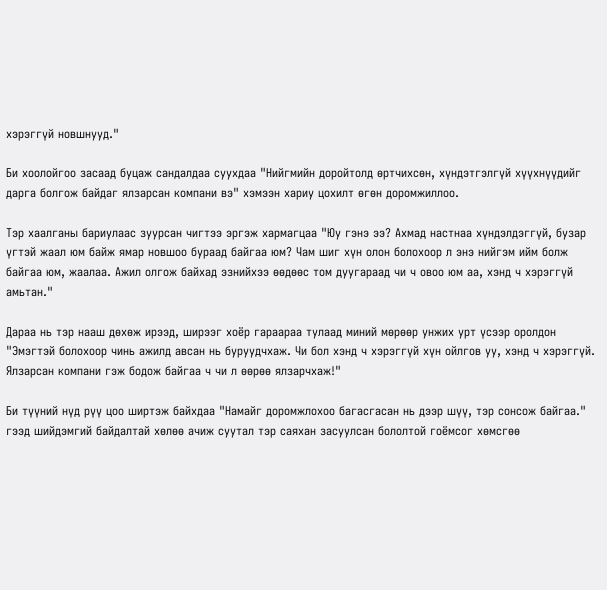хэрэггүй новшнууд."

Би хоолойгоо засаад буцаж сандалдаа суухдаа "Нийгмийн доройтолд өртчихсөн, хүндэтгэлгүй хүүхнүүдийг дарга болгож байдаг ялзарсан компани вэ" хэмээн хариу цохилт өгөн доромжиллоо.

Тэр хаалганы бариулаас зуурсан чигтээ эргэж хармагцаа "Юу гэнэ ээ? Ахмад настнаа хүндэлдэггүй, бузар үгтэй жаал юм байж ямар новшоо бураад байгаа юм? Чам шиг хүн олон болохоор л энэ нийгэм ийм болж байгаа юм, жаалаа. Ажил олгож байхад эзнийхээ өөдөөс том дуугараад чи ч овоо юм аа, хэнд ч хэрэггүй амьтан."

Дараа нь тэр нааш дөхөж ирээд, ширээг хоёр гараараа тулаад миний мөрөөр унжих урт үсээр оролдон "Эмэгтэй болохоор чинь ажилд авсан нь буруудчхаж. Чи бол хэнд ч хэрэггүй хүн ойлгов уу, хэнд ч хэрэггүй. Ялзарсан компани гэж бодож байгаа ч чи л өөрөө ялзарчхаж!"

Би түүний нүд рүү цоо ширтэж байхдаа "Намайг доромжлохоо багасгасан нь дээр шүү, тэр сонсож байгаа." гээд шийдэмгий байдалтай хөлөө ачиж суутал тэр саяхан засуулсан бололтой гоёмсог хөмсгөө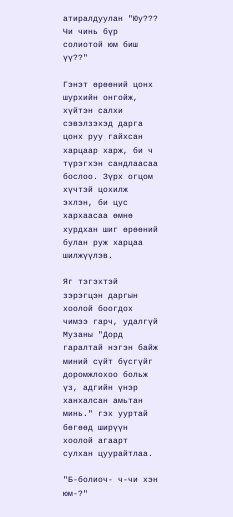атиралдуулан "Юу??? Чи чинь бүр солиотой юм биш үү??"

Гэнэт өрөөний цонх шурхийн онгойж, хүйтэн салхи сэвэлзэхэд дарга цонх руу гайхсан харцаар харж, би ч түрэгхэн сандлаасаа бослоо. Зүрх огцом хүчтэй цохилж эхлэн, би цус хархаасаа өмнө хурдхан шиг өрөөний булан руж харцаа шилжүүлэв.

Яг тэгэхтэй зэрэгцэн даргын хоолой боогдох чимээ гарч, удалгүй Музаны "Дорд гаралтай нэгэн байж миний сүйт бүсгүйг доромжлохоо больж үз, адгийн үнэр ханхалсан амьтан минь." гэх ууртай бөгөөд ширүүн хоолой агаарт сулхан цуурайтлаа.

"Б-болиоч- ч-чи хэн юм-?"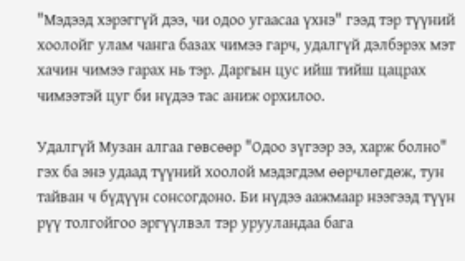"Мэдээд хэрэггүй дээ, чи одоо угаасаа үхнэ" гээд тэр түүний хоолойг улам чанга базах чимээ гарч, удалгүй дэлбэрэх мэт хачин чимээ гарах нь тэр. Даргын цус ийш тийш цацрах чимээтэй цуг би нүдээ тас аниж орхилоо.

Удалгүй Музан алгаа гөвсөөр "Одоо зүгээр ээ, харж болно" гэх ба энэ удаад түүний хоолой мэдэгдэм өөрчлөгдөж, тун тайван ч бүдүүн сонсогдоно. Би нүдээ аажмаар нээгээд түүн рүү толгойгоо эргүүлвэл тэр урууландаа бага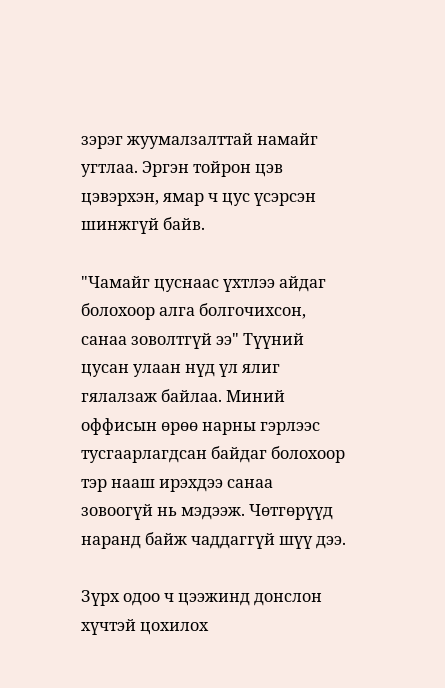зэрэг жуумалзалттай намайг угтлаа. Эргэн тойрон цэв цэвэрхэн, ямар ч цус үсэрсэн шинжгүй байв.

"Чамайг цуснаас үхтлээ айдаг болохоор алга болгочихсон, санаа зоволтгүй ээ" Түүний цусан улаан нүд үл ялиг гялалзаж байлаа. Миний оффисын өрөө нарны гэрлээс тусгаарлагдсан байдаг болохоор тэр нааш ирэхдээ санаа зовоогүй нь мэдээж. Чөтгөрүүд наранд байж чаддаггүй шүү дээ.

Зүрх одоо ч цээжинд донслон хүчтэй цохилох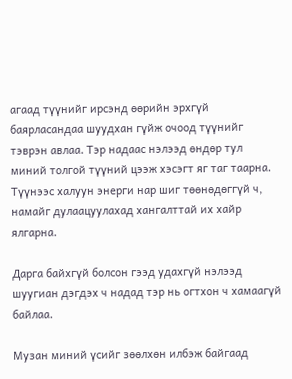агаад түүнийг ирсэнд өөрийн эрхгүй баярласандаа шуудхан гүйж очоод түүнийг тэврэн авлаа. Тэр надаас нэлээд өндөр тул миний толгой түүний цээж хэсэгт яг таг таарна. Түүнээс халуун энерги нар шиг төөнөдөггүй ч, намайг дулаацуулахад хангалттай их хайр ялгарна.

Дарга байхгүй болсон гээд удахгүй нэлээд шуугиан дэгдэх ч надад тэр нь огтхон ч хамаагүй байлаа.

Музан миний үсийг зөөлхөн илбэж байгаад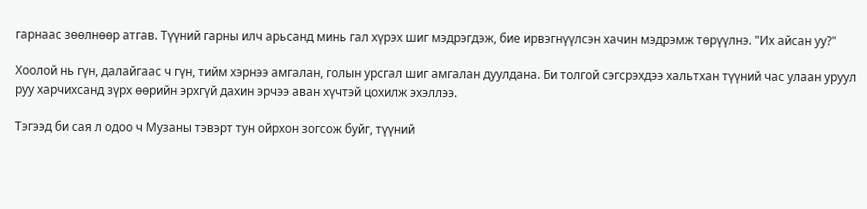гарнаас зөөлнөөр атгав. Түүний гарны илч арьсанд минь гал хүрэх шиг мэдрэгдэж, бие ирвэгнүүлсэн хачин мэдрэмж төрүүлнэ. "Их айсан уу?"

Хоолой нь гүн, далайгаас ч гүн, тийм хэрнээ амгалан, голын урсгал шиг амгалан дуулдана. Би толгой сэгсрэхдээ хальтхан түүний час улаан уруул руу харчихсанд зүрх өөрийн эрхгүй дахин эрчээ аван хүчтэй цохилж эхэллээ.

Тэгээд би сая л одоо ч Музаны тэвэрт тун ойрхон зогсож буйг, түүний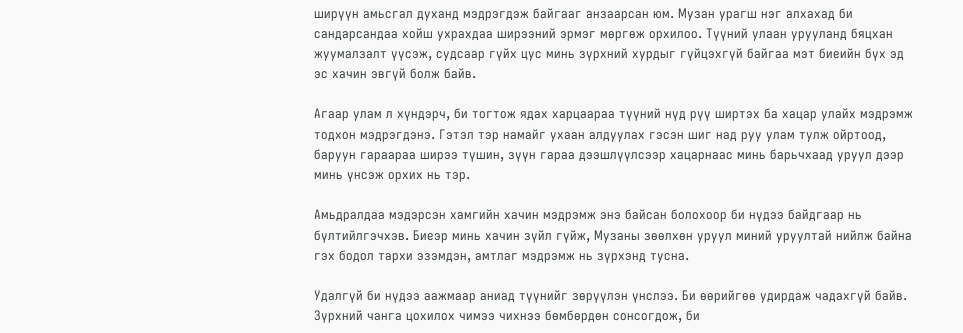ширүүн амьсгал духанд мэдрэгдэж байгааг анзаарсан юм. Музан урагш нэг алхахад би сандарсандаа хойш ухрахдаа ширээний эрмэг мөргөж орхилоо. Түүний улаан урууланд бяцхан жуумалзалт үүсэж, судсаар гүйх цус минь зүрхний хурдыг гүйцэхгүй байгаа мэт биеийн бүх эд эс хачин эвгүй болж байв.

Агаар улам л хүндэрч, би тогтож ядах харцаараа түүний нүд рүү ширтэх ба хацар улайх мэдрэмж тодхон мэдрэгдэнэ. Гэтэл тэр намайг ухаан алдуулах гэсэн шиг над руу улам тулж ойртоод, баруун гараараа ширээ түшин, зүүн гараа дээшлүүлсээр хацарнаас минь барьчхаад уруул дээр минь үнсэж орхих нь тэр.

Амьдралдаа мэдэрсэн хамгийн хачин мэдрэмж энэ байсан болохоор би нүдээ байдгаар нь бүлтийлгэчхэв. Биеэр минь хачин зүйл гүйж, Музаны зөөлхөн уруул миний уруултай нийлж байна гэх бодол тархи эзэмдэн, амтлаг мэдрэмж нь зүрхэнд тусна.

Удалгүй би нүдээ аажмаар аниад түүнийг зөрүүлэн үнслээ. Би өөрийгөө удирдаж чадахгүй байв. Зүрхний чанга цохилох чимээ чихнээ бөмбөрдөн сонсогдож, би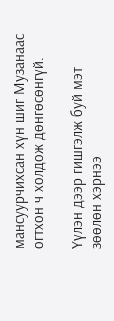мансуурчихсан хүн шиг Музанаас огтхон ч холдож дөнгөсөнгүй.

Үүлэн дээр гишгэлж буй мэт зөөлөн хэрнээ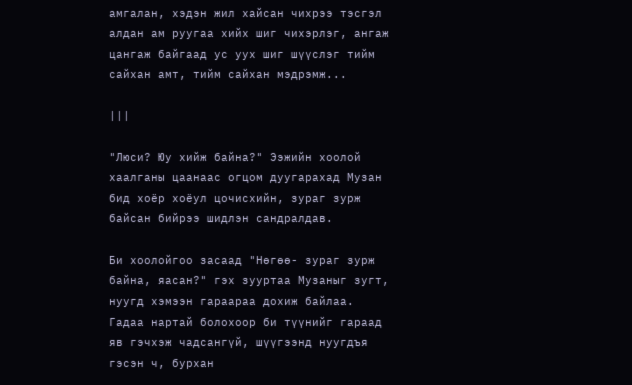амгалан, хэдэн жил хайсан чихрээ тэсгэл алдан ам руугаа хийх шиг чихэрлэг, ангаж цангаж байгаад ус уух шиг шүүслэг тийм сайхан амт, тийм сайхан мэдрэмж...

|||

"Люси? Юу хийж байна?" Ээжийн хоолой хаалганы цаанаас огцом дуугарахад Музан бид хоёр хоёул цочисхийн, зураг зурж байсан бийрээ шидлэн сандралдав.

Би хоолойгоо засаад "Нөгөө- зураг зурж байна, яасан?" гэх зууртаа Музаныг зугт, нуугд хэмээн гараараа дохиж байлаа. Гадаа нартай болохоор би түүнийг гараад яв гэчхэж чадсангүй, шүүгээнд нуугдъя гэсэн ч, бурхан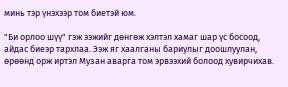минь тэр үнэхээр том биетэй юм.

"Би орлоо шүү" гэж ээжийг дөнгөж хэлтэл хамаг шар үс босоод, айдас биеэр тархлаа. Ээж яг хаалганы бариулыг доошлуулан, өрөөнд орж иртэл Музан аварга том эрвээхий болоод хувирчихав.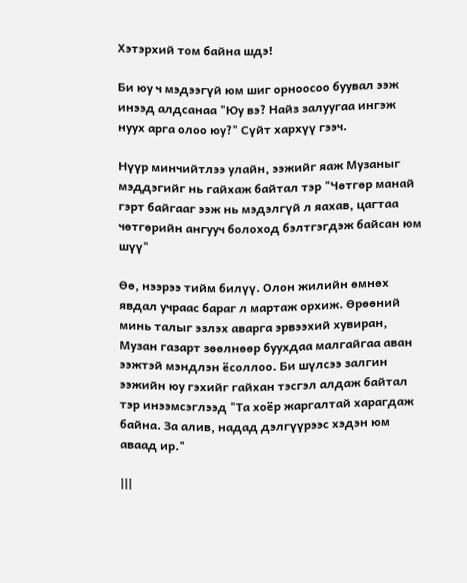Хэтэрхий том байна шдэ!

Би юу ч мэдээгүй юм шиг орноосоо буувал ээж инээд алдсанаа "Юу вэ? Найз залуугаа ингэж нуух арга олоо юу?" Сүйт хархүү гээч.

Нүүр минчийтлээ улайн, ээжийг яаж Музаныг мэддэгийг нь гайхаж байтал тэр "Чөтгөр манай гэрт байгааг ээж нь мэдэлгүй л яахав, цагтаа чөтгөрийн ангууч болоход бэлтгэгдэж байсан юм шүү"

Өө, нээрээ тийм билүү. Олон жилийн өмнөх явдал учраас бараг л мартаж орхиж. Өрөөний минь талыг эзлэх аварга эрвээхий хувиран, Музан газарт зөөлнөөр буухдаа малгайгаа аван ээжтэй мэндлэн ёсоллоо. Би шүлсээ залгин ээжийн юу гэхийг гайхан тэсгэл алдаж байтал тэр инээмсэглээд "Та хоёр жаргалтай харагдаж байна. За алив, надад дэлгүүрээс хэдэн юм аваад ир."

|||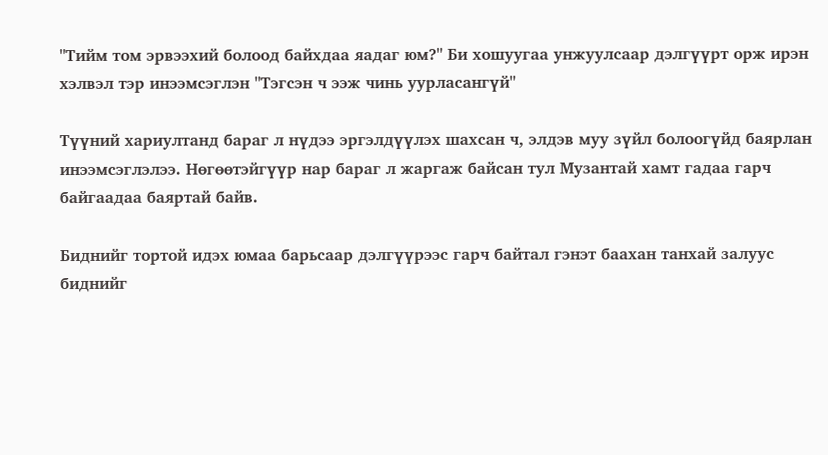"Тийм том эрвээхий болоод байхдаа яадаг юм?" Би хошуугаа унжуулсаар дэлгүүрт орж ирэн хэлвэл тэр инээмсэглэн "Тэгсэн ч ээж чинь уурласангүй"

Түүний хариултанд бараг л нүдээ эргэлдүүлэх шахсан ч, элдэв муу зүйл болоогүйд баярлан инээмсэглэлээ. Нөгөөтэйгүүр нар бараг л жаргаж байсан тул Музантай хамт гадаа гарч байгаадаа баяртай байв.

Биднийг тортой идэх юмаа барьсаар дэлгүүрээс гарч байтал гэнэт баахан танхай залуус биднийг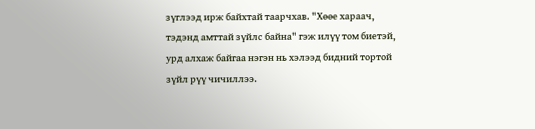зүглээд ирж байхтай таарчхав. "Хөөе хараач, тэдэнд амттай зүйлс байна" гэж илүү том биетэй, урд алхаж байгаа нэгэн нь хэлээд бидний тортой зүйл рүү чичиллээ.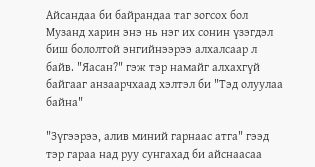Айсандаа би байрандаа таг зогсох бол Музанд харин энэ нь нэг их сонин үзэгдэл биш бололтой энгийнээрээ алхалсаар л байв. "Яасан?" гэж тэр намайг алхахгүй байгааг анзаарчхаад хэлтэл би "Тэд олуулаа байна"

"Зүгээрээ, алив миний гарнаас атга" гээд тэр гараа над руу сунгахад би айснаасаа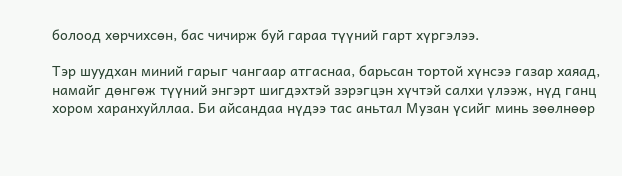болоод хөрчихсөн, бас чичирж буй гараа түүний гарт хүргэлээ.

Тэр шуудхан миний гарыг чангаар атгаснаа, барьсан тортой хүнсээ газар хаяад, намайг дөнгөж түүний энгэрт шигдэхтэй зэрэгцэн хүчтэй салхи үлээж, нүд ганц хором харанхуйллаа. Би айсандаа нүдээ тас аньтал Музан үсийг минь зөөлнөөр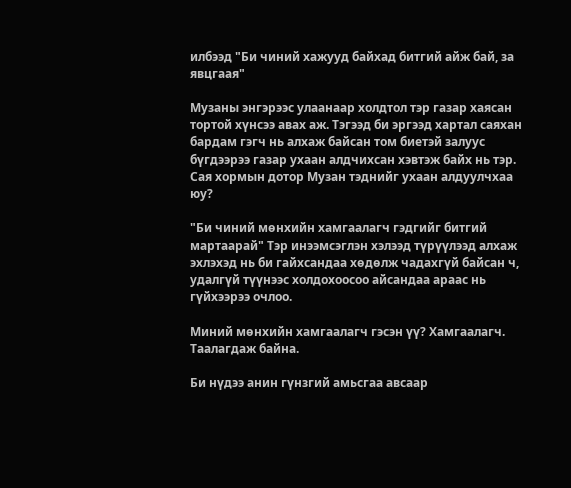илбээд "Би чиний хажууд байхад битгий айж бай, за явцгаая"

Музаны энгэрээс улаанаар холдтол тэр газар хаясан тортой хүнсээ авах аж. Тэгээд би эргээд хартал саяхан бардам гэгч нь алхаж байсан том биетэй залуус бүгдээрээ газар ухаан алдчихсан хэвтэж байх нь тэр. Сая хормын дотор Музан тэднийг ухаан алдуулчхаа юу?

"Би чиний мөнхийн хамгаалагч гэдгийг битгий мартаарай" Тэр инээмсэглэн хэлээд түрүүлээд алхаж эхлэхэд нь би гайхсандаа хөдөлж чадахгүй байсан ч, удалгүй түүнээс холдохоосоо айсандаа араас нь гүйхээрээ очлоо.

Миний мөнхийн хамгаалагч гэсэн үү? Хамгаалагч. Таалагдаж байна.

Би нүдээ анин гүнзгий амьсгаа авсаар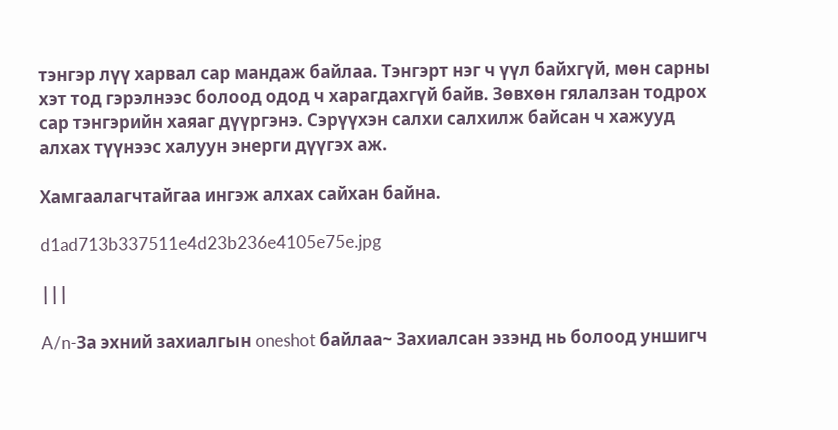тэнгэр лүү харвал сар мандаж байлаа. Тэнгэрт нэг ч үүл байхгүй, мөн сарны хэт тод гэрэлнээс болоод одод ч харагдахгүй байв. Зөвхөн гялалзан тодрох сар тэнгэрийн хаяаг дүүргэнэ. Сэрүүхэн салхи салхилж байсан ч хажууд алхах түүнээс халуун энерги дүүгэх аж.

Хамгаалагчтайгаа ингэж алхах сайхан байна.

d1ad713b337511e4d23b236e4105e75e.jpg

|||

A/n-За эхний захиалгын oneshot байлаа~ Захиалсан эзэнд нь болоод уншигч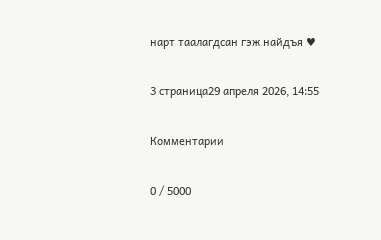нарт таалагдсан гэж найдъя ♥

3 страница29 апреля 2026, 14:55

Комментарии

0 / 5000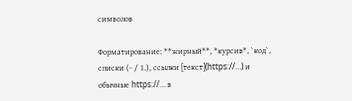символов

Форматирование: **жирный**, *курсив*, `код`, списки (- / 1.), ссылки [текст](https://…) и обычные https://… в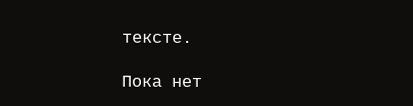тексте.

Пока нет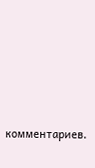комментариев.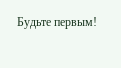Будьте первым!